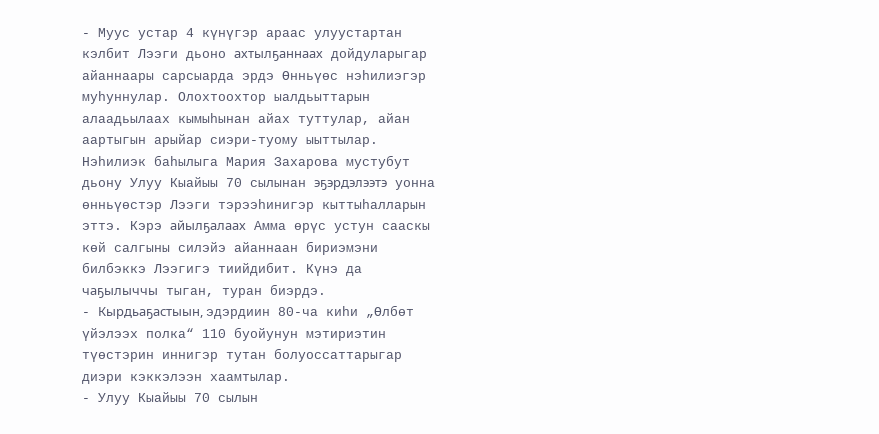- Муус устар 4 күнүгэр араас улуустартан кэлбит Лээги дьоно ахтылҕаннаах дойдуларыгар айаннаары сарсыарда эрдэ Өнньүөс нэһилиэгэр муһуннулар. Олохтоохтор ыалдьыттарын алаадьылаах кымыһынан айах туттулар, айан аартыгын арыйар сиэри-туому ыыттылар. Нэһилиэк баһылыга Мария Захарова мустубут дьону Улуу Кыайыы 70 сылынан эҕэрдэлээтэ уонна өнньүөстэр Лээги тэрээһинигэр кыттыһалларын эттэ. Кэрэ айылҕалаах Амма өрүс устун сааскы көй салгыны силэйэ айаннаан бириэмэни билбэккэ Лээгигэ тиийдибит. Күнэ да чаҕылыччы тыган, туран биэрдэ.
- Кырдьаҕастыын, эдэрдиин 80-ча киһи „Өлбөт үйэлээх полка“ 110 буойунун мэтириэтин түөстэрин иннигэр тутан болуоссаттарыгар диэри кэккэлээн хаамтылар.
- Улуу Кыайыы 70 сылын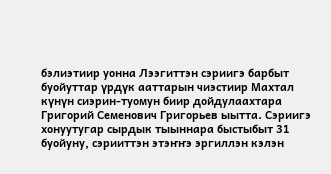бэлиэтиир уонна Лээгиттэн сэриигэ барбыт буойуттар үрдүк ааттарын чиэстиир Махтал күнүн сиэрин-туомун биир дойдулаахтара Григорий Семенович Григорьев ыытта. Сэриигэ хонуутугар сырдык тыыннара быстыбыт 31 буойуну, сэрииттэн этэҥҥэ эргиллэн кэлэн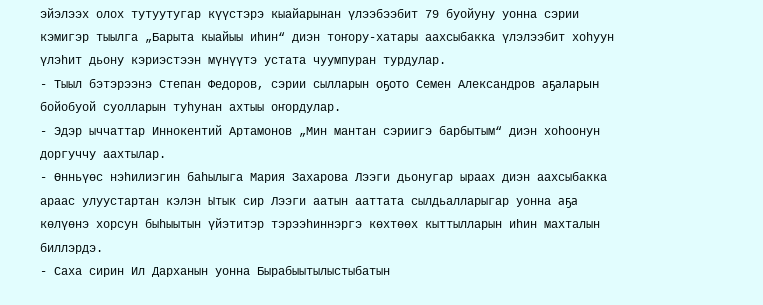эйэлээх олох тутуутугар күүстэрэ кыайарынан үлээбээбит 79 буойуну уонна сэрии кэмигэр тыылга „Барыта кыайыы иһин“ диэн тоҥору-хатары аахсыбакка үлэлээбит хоһуун үлэһит дьону кэриэстээн мүнүүтэ устата чуумпуран турдулар.
- Тыыл бэтэрээнэ Степан Федоров, сэрии сылларын оҕото Семен Александров аҕаларын бойобуой суолларын туһунан ахтыы оҥордулар.
- Эдэр ыччаттар Иннокентий Артамонов „Мин мантан сэриигэ барбытым“ диэн хоһоонун доргуччу аахтылар.
- Өнньүөс нэһилиэгин баһылыга Мария Захарова Лээги дьонугар ыраах диэн аахсыбакка араас улуустартан кэлэн Ытык сир Лээги аатын ааттата сылдьалларыгар уонна аҕа көлүөнэ хорсун быһыытын үйэтитэр тэрээһиннэргэ көхтөөх кыттылларын иһин махталын биллэрдэ.
- Саха сирин Ил Дарханын уонна Бырабыытылыстыбатын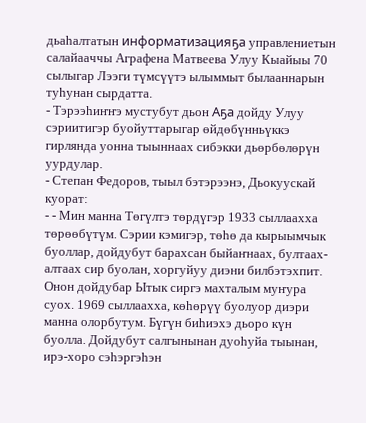дьаһалтатын информатизацияҕа управлениетын салайааччы Аграфена Матвеева Улуу Кыайыы 70 сылыгар Лээги түмсүүтэ ылыммыт былааннарын туһунан сырдатта.
- Тэрээһиҥҥэ мустубут дьон Аҕа дойду Улуу сэриитигэр буойуттарыгар өйдөбүнньүккэ гирлянда уонна тыыннаах сибэкки дьөрбөлөрүн уурдулар.
- Степан Федоров, тыыл бэтэрээнэ, Дьокуускай куорат:
- - Мин манна Төгүлтэ төрдүгэр 1933 сыллаахха төрөөбүтүм. Сэрии кэмигэр, төһө да кырыымчык буоллар, дойдубут барахсан быйаҥнаах, бултаах-алтаах сир буолан, хоргуйуу диэни билбэтэхпит. Онон дойдубар Ытык сиргэ махталым муҥура суох. 1969 сыллаахха, көһөрүү буолуор диэри манна олорбутум. Бүгүн биһиэхэ дьоро күн буолла. Дойдубут салгынынан дуоһуйа тыынан, ирэ-хоро сэһэргэһэн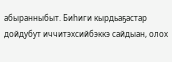абыранныбыт. Биһиги кырдьаҕастар дойдубут иччитэхсийбэккэ сайдыан, олох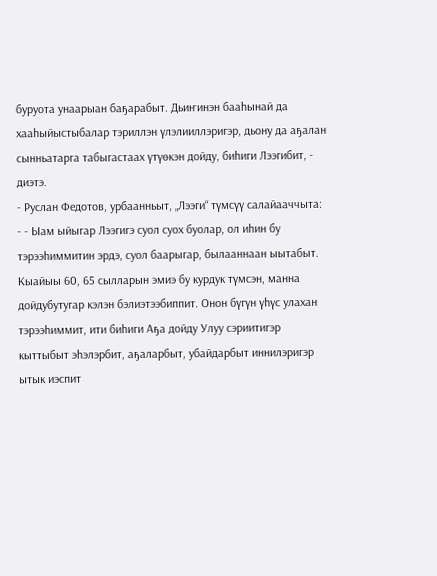буруота унаарыан баҕарабыт. Дьиҥинэн бааһынай да хааһыйыстыбалар тэриллэн үлэлииллэригэр, дьону да аҕалан сынньатарга табыгастаах үтүөкэн дойду, биһиги Лээгибит, - диэтэ.
- Руслан Федотов, урбаанньыт, „Лээги“ түмсүү салайааччыта:
- - Ыам ыйыгар Лээгигэ суол суох буолар, ол иһин бу тэрээһиммитин эрдэ, суол баарыгар, былааннаан ыытабыт. Кыайыы 60, 65 сылларын эмиэ бу курдук түмсэн, манна дойдубутугар кэлэн бэлиэтээбиппит. Онон бүгүн үһүс улахан тэрээһиммит, ити биһиги Аҕа дойду Улуу сэриитигэр кыттыбыт эһэлэрбит, аҕаларбыт, убайдарбыт иннилэригэр ытык иэспит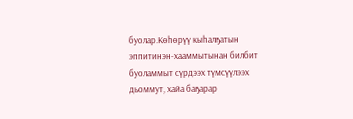буолар.Көһөрүү кыһалҕатын эппитинэн-хааммытынан билбит буоламмыт сүрдээх түмсүүлээх дьоммут, хайа баҕарар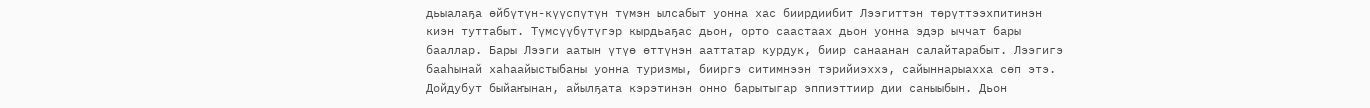дьыалаҕа өйбүтүн-күүспүтүн түмэн ылсабыт уонна хас биирдиибит Лээгиттэн төрүттээхпитинэн киэн туттабыт. Түмсүүбүтүгэр кырдьаҕас дьон, орто саастаах дьон уонна эдэр ыччат бары бааллар. Бары Лээги аатын үтүө өттүнэн ааттатар курдук, биир санаанан салайтарабыт. Лээгигэ бааһынай хаһаайыстыбаны уонна туризмы, бииргэ ситимнээн тэрийиэххэ, сайыннарыахха сөп этэ. Дойдубут быйаҥынан, айылҕата кэрэтинэн онно барытыгар эппиэттиир дии саныыбын. Дьон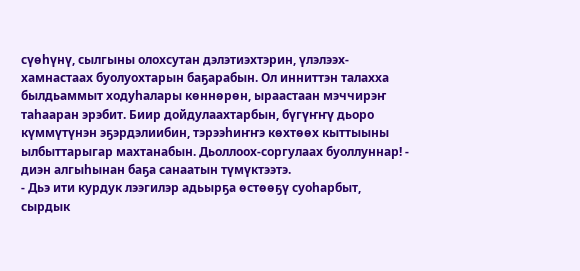сүөһүнү, сылгыны олохсутан дэлэтиэхтэрин, үлэлээх-хамнастаах буолуохтарын баҕарабын. Ол инниттэн талахха былдьаммыт ходуһалары көннөрөн, ыраастаан мэччирэҥ таһааран эрэбит. Биир дойдулаахтарбын, бүгүҥҥү дьоро күммүтүнэн эҕэрдэлиибин, тэрээһиҥҥэ көхтөөх кыттыыны ылбыттарыгар махтанабын. Дьоллоох-соргулаах буоллуннар! - диэн алгыһынан баҕа санаатын түмүктээтэ.
- Дьэ ити курдук лээгилэр адьырҕа өстөөҕү суоһарбыт, сырдык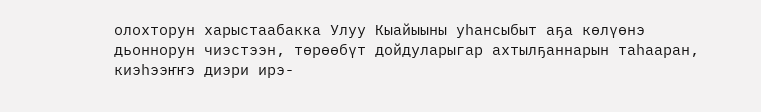олохторун харыстаабакка Улуу Кыайыыны уһансыбыт аҕа көлүөнэ дьоннорун чиэстээн, төрөөбүт дойдуларыгар ахтылҕаннарын таһааран, киэһээҥҥэ диэри ирэ-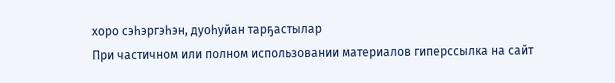хоро сэһэргэһэн, дуоһуйан тарҕастылар
При частичном или полном использовании материалов гиперссылка на сайт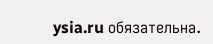ysia.ru обязательна.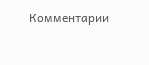Комментарии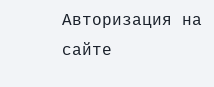Авторизация на сайте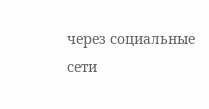через социальные сети